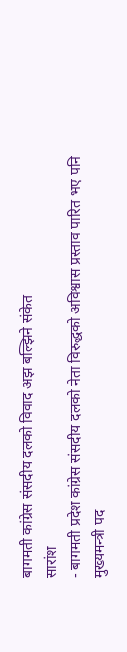बागमती कांग्रेस संसदीय दलको विवाद अझ बल्झिने संकेत
सारांश
- बागमती प्रदेश कांग्रेस संसदीय दलको नेता विरुद्धको अविश्वास प्रस्ताव पारित भए पनि मुख्यमन्त्री पद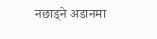नछाड्ने अडानमा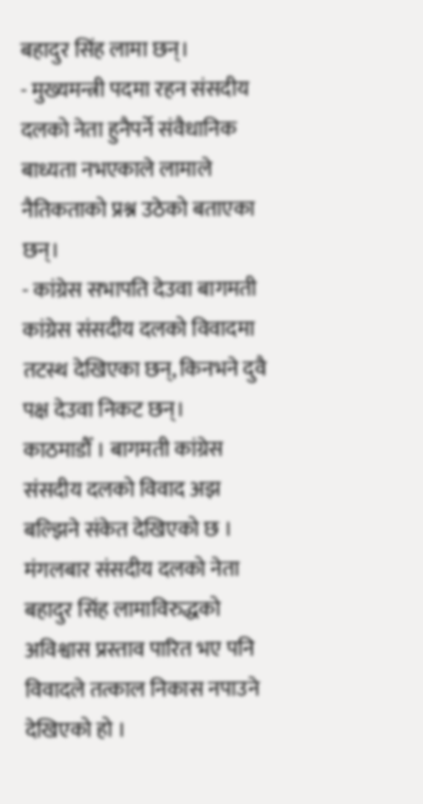बहादुर सिंह लामा छन्।
- मुख्यमन्त्री पदमा रहन संसदीय दलको नेता हुनैपर्ने संवैधानिक बाध्यता नभएकाले लामाले नैतिकताको प्रश्न उठेको बताएका छन्।
- कांग्रेस सभापति देउवा बागमती कांग्रेस संसदीय दलको विवादमा तटस्थ देखिएका छन्, किनभने दुवै पक्ष देउवा निकट छन्।
काठमाडौँ । बागमती कांग्रेस संसदीय दलको विवाद अझ बल्झिने संकेत देखिएको छ । मंगलबार संसदीय दलको नेता बहादुर सिंह लामाविरुद्धको अविश्वास प्रस्ताव पारित भए पनि विवादले तत्काल निकास नपाउने देखिएको हो ।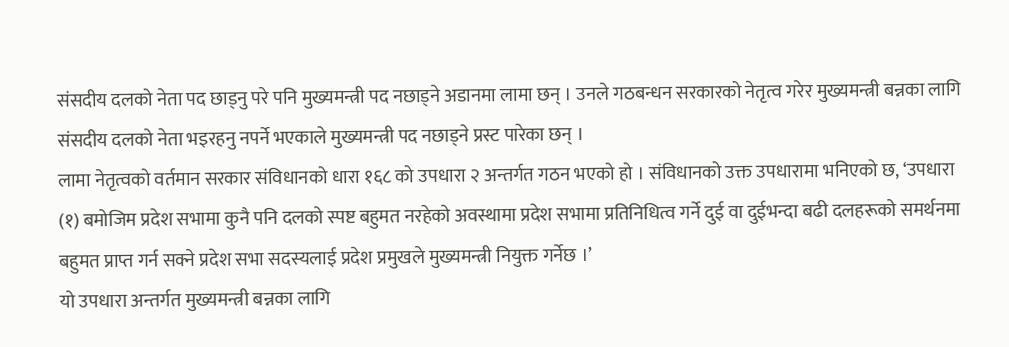संसदीय दलको नेता पद छाड्नु परे पनि मुख्यमन्त्री पद नछाड्ने अडानमा लामा छन् । उनले गठबन्धन सरकारको नेतृत्व गरेर मुख्यमन्त्री बन्नका लागि संसदीय दलको नेता भइरहनु नपर्ने भएकाले मुख्यमन्त्री पद नछाड्ने प्रस्ट पारेका छन् ।
लामा नेतृत्वको वर्तमान सरकार संविधानको धारा १६८ को उपधारा २ अन्तर्गत गठन भएको हो । संविधानको उक्त उपधारामा भनिएको छ, ‘उपधारा (१) बमोजिम प्रदेश सभामा कुनै पनि दलको स्पष्ट बहुमत नरहेको अवस्थामा प्रदेश सभामा प्रतिनिधित्व गर्ने दुई वा दुईभन्दा बढी दलहरूको समर्थनमा बहुमत प्राप्त गर्न सक्ने प्रदेश सभा सदस्यलाई प्रदेश प्रमुखले मुख्यमन्त्री नियुक्त गर्नेछ ।’
यो उपधारा अन्तर्गत मुख्यमन्त्री बन्नका लागि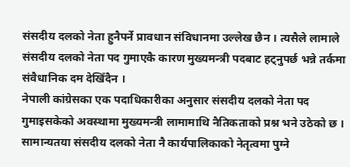संसदीय दलको नेता हुनैपर्ने प्रावधान संविधानमा उल्लेख छैन । त्यसैले लामाले संसदीय दलको नेता पद गुमाएकै कारण मुख्यमन्त्री पदबाट हट्नुपर्छ भन्ने तर्कमा संवैधानिक दम देखिँदैन ।
नेपाली कांग्रेसका एक पदाधिकारीका अनुसार संसदीय दलको नेता पद गुमाइसकेको अवस्थामा मुख्यमन्त्री लामामाथि नैतिकताको प्रश्न भने उठेको छ । सामान्यतया संसदीय दलको नेता नै कार्यपालिकाको नेतृत्वमा पुग्ने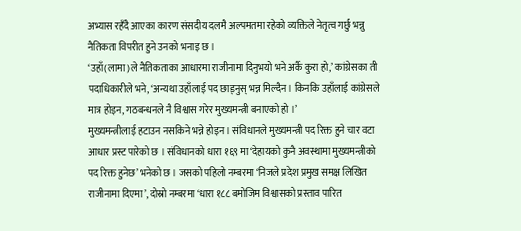अभ्यास रहँदै आएका कारण संसदीय दलमै अल्पमतमा रहेको व्यक्तिले नेतृत्व गर्छु भन्नु नैतिकता विपरीत हुने उनको भनाइ छ ।
‘उहाँ(लामा)ले नैतिकताका आधारमा राजीनामा दिनुभयो भने अर्कै कुरा हो,’ कांग्रेसका ती पदाधिकारीले भने, ‘अन्यथा उहाँलाई पद छाड्नुस् भन्न मिल्दैन । किनकि उहाँलाई कांग्रेसले मात्र होइन, गठबन्धनले नै विश्वास गरेर मुख्यमन्त्री बनाएको हो ।’
मुख्यमन्त्रीलाई हटाउन नसकिने भन्ने होइन । संविधानले मुख्यमन्त्री पद रिक्त हुने चार वटा आधार प्रस्ट पारेको छ । संविधानको धारा १६९ मा ‘देहायको कुनै अवस्थामा मुख्यमन्त्रीको पद रिक्त हुनेछ’ भनेको छ । जसको पहिलो नम्बरमा ‘निजले प्रदेश प्रमुख समक्ष लिखित राजीनामा दिएमा’, दोस्रो नम्बरमा ‘धारा १८८ बमोजिम विश्वासको प्रस्ताव पारित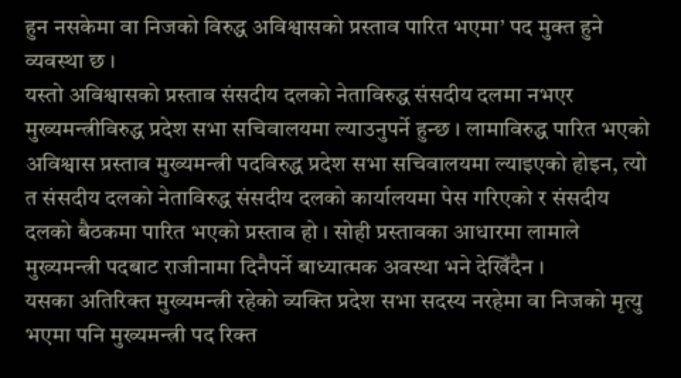हुन नसकेमा वा निजको विरुद्ध अविश्वासको प्रस्ताव पारित भएमा’ पद मुक्त हुने व्यवस्था छ ।
यस्तो अविश्वासको प्रस्ताव संसदीय दलको नेताविरुद्ध संसदीय दलमा नभएर मुख्यमन्त्रीविरुद्ध प्रदेश सभा सचिवालयमा ल्याउनुपर्ने हुन्छ । लामाविरुद्ध पारित भएको अविश्वास प्रस्ताव मुख्यमन्त्री पदविरुद्ध प्रदेश सभा सचिवालयमा ल्याइएको होइन, त्यो त संसदीय दलको नेताविरुद्ध संसदीय दलको कार्यालयमा पेस गरिएको र संसदीय दलको बैठकमा पारित भएको प्रस्ताव हो । सोही प्रस्तावका आधारमा लामाले मुख्यमन्त्री पदबाट राजीनामा दिनैपर्ने बाध्यात्मक अवस्था भने देखिँदैन ।
यसका अतिरिक्त मुख्यमन्त्री रहेको व्यक्ति प्रदेश सभा सदस्य नरहेमा वा निजको मृत्यु भएमा पनि मुख्यमन्त्री पद रिक्त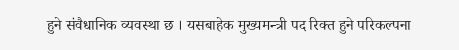हुने संवैधानिक व्यवस्था छ । यसबाहेक मुख्यमन्त्री पद रिक्त हुने परिकल्पना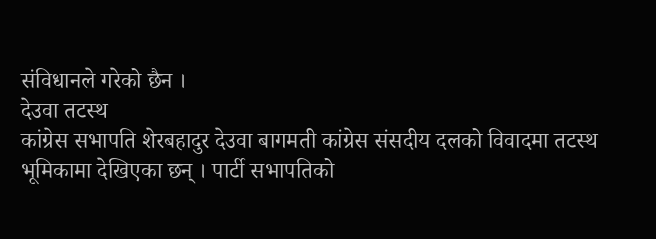संविधानले गरेको छैन ।
देउवा तटस्थ
कांग्रेस सभापति शेरबहादुर देउवा बागमती कांग्रेस संसदीय दलको विवादमा तटस्थ भूमिकामा देखिएका छन् । पार्टी सभापतिको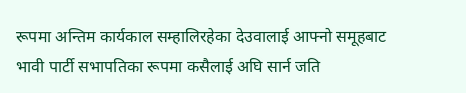रूपमा अन्तिम कार्यकाल सम्हालिरहेका देउवालाई आफ्नो समूहबाट भावी पार्टी सभापतिका रूपमा कसैलाई अघि सार्न जति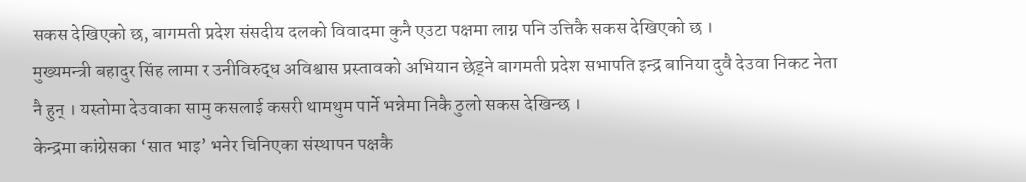सकस देखिएको छ, बागमती प्रदेश संसदीय दलको विवादमा कुनै एउटा पक्षमा लाग्न पनि उत्तिकै सकस देखिएको छ ।
मुख्यमन्त्री बहादुर सिंह लामा र उनीविरुद्ध अविश्वास प्रस्तावको अभियान छेड्ने बागमती प्रदेश सभापति इन्द्र बानिया दुवै देउवा निकट नेता नै हुन् । यस्तोमा देउवाका सामु कसलाई कसरी थामथुम पार्ने भन्नेमा निकै ठुलो सकस देखिन्छ ।
केन्द्रमा कांग्रेसका ‘सात भाइ’ भनेर चिनिएका संस्थापन पक्षकै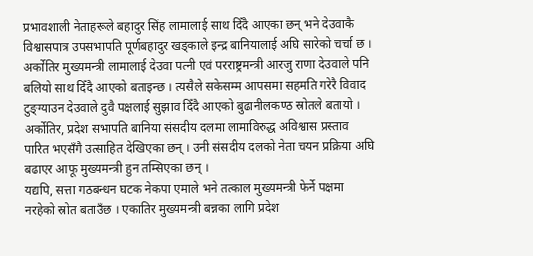प्रभावशाली नेताहरूले बहादुर सिंह लामालाई साथ दिँदै आएका छन् भने देउवाकै विश्वासपात्र उपसभापति पूर्णबहादुर खड्काले इन्द्र बानियालाई अघि सारेको चर्चा छ ।
अर्कोतिर मुख्यमन्त्री लामालाई देउवा पत्नी एवं परराष्ट्रमन्त्री आरजु राणा देउवाले पनि बलियो साथ दिँदै आएको बताइन्छ । त्यसैले सकेसम्म आपसमा सहमति गरेरै विवाद टुङ्ग्याउन देउवाले दुवै पक्षलाई सुझाव दिँदै आएको बुढानीलकण्ठ स्रोतले बतायो ।
अर्कोतिर, प्रदेश सभापति बानिया संसदीय दलमा लामाविरुद्ध अविश्वास प्रस्ताव पारित भएसँगै उत्साहित देखिएका छन् । उनी संसदीय दलको नेता चयन प्रक्रिया अघि बढाएर आफू मुख्यमन्त्री हुन तम्सिएका छन् ।
यद्यपि, सत्ता गठबन्धन घटक नेकपा एमाले भने तत्काल मुख्यमन्त्री फेर्ने पक्षमा नरहेको स्रोत बताउँछ । एकातिर मुख्यमन्त्री बन्नका लागि प्रदेश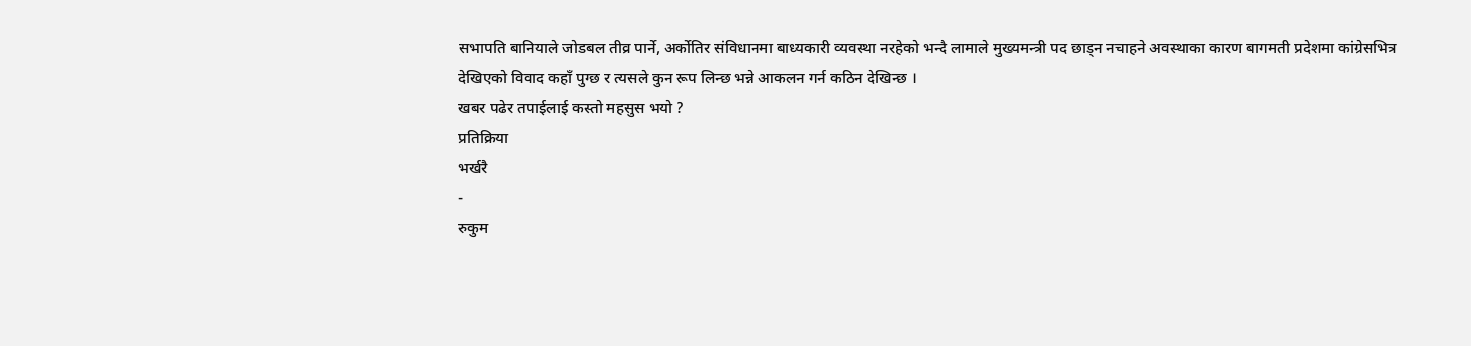सभापति बानियाले जोडबल तीव्र पार्ने, अर्कोतिर संविधानमा बाध्यकारी व्यवस्था नरहेको भन्दै लामाले मुख्यमन्त्री पद छाड्न नचाहने अवस्थाका कारण बागमती प्रदेशमा कांग्रेसभित्र देखिएको विवाद कहाँ पुग्छ र त्यसले कुन रूप लिन्छ भन्ने आकलन गर्न कठिन देखिन्छ ।
खबर पढेर तपाईलाई कस्तो महसुस भयो ?
प्रतिक्रिया
भर्खरै
-
रुकुम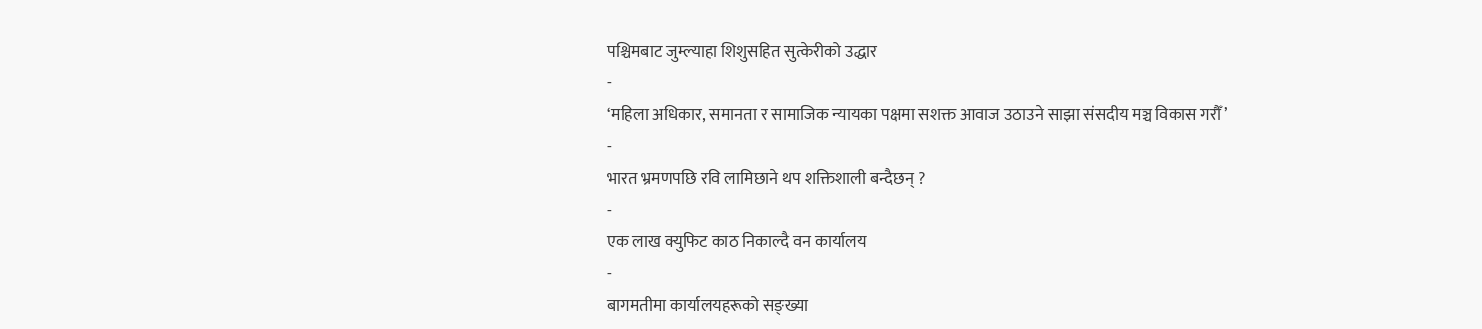पश्चिमबाट जुम्ल्याहा शिशुसहित सुत्केरीको उद्धार
-
‘महिला अधिकार, समानता र सामाजिक न्यायका पक्षमा सशक्त आवाज उठाउने साझा संसदीय मञ्च विकास गरौँ’
-
भारत भ्रमणपछि रवि लामिछाने थप शक्तिशाली बन्दैछन् ?
-
एक लाख क्युफिट काठ निकाल्दै वन कार्यालय
-
बागमतीमा कार्यालयहरूको सङ्ख्या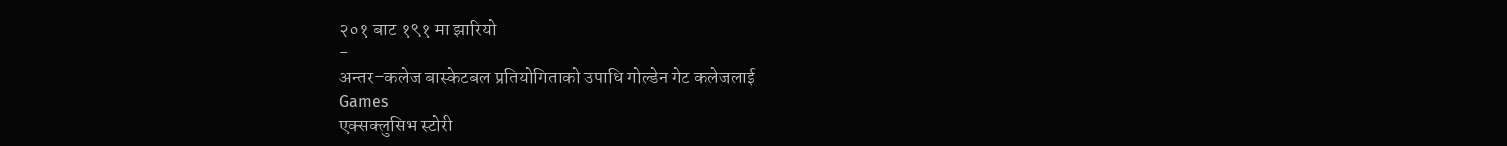२०१ बाट १९१ मा झारियो
-
अन्तर–कलेज बास्केटबल प्रतियोगिताको उपाधि गोल्डेन गेट कलेजलाई
Games
एक्सक्लुसिभ स्टोरी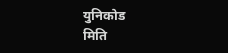युनिकोड
मिति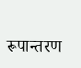रूपान्तरण